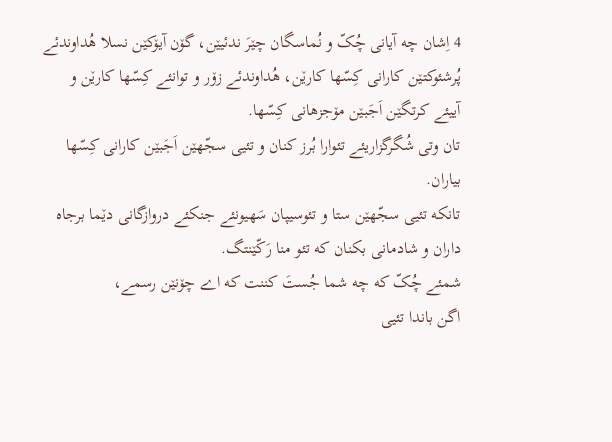4 اِشان چه آیانی چُکّ و نُماسگان چێرَ ندئیێن، گۆن آیۆکێن نسلا هُداوندئے پُرشئوکتێن کارانی کِسّها کارێن، هُداوندئے زۆر و توانئے کِسّها کارێن و آییئے کرتگێن اَجَبێن مۆجزهانی کِسّها.
تان وتی شُگرگزاریئے تئوارا بُرز کنان و تئیی سجّهێن اَجَبێن کارانی کِسّها بیاران.
تانکه تئیی سجّهێن ستا و تئوسیپان سَهیونئے جنکئے دروازگانی دێما برجاه داران و شادمانی بکنان که تئو منا رَکّێنتگ.
شمئے چُکّ که چه شما جُستَ کننت که اے چۆنێن رسمے،
اگن باندا تئیی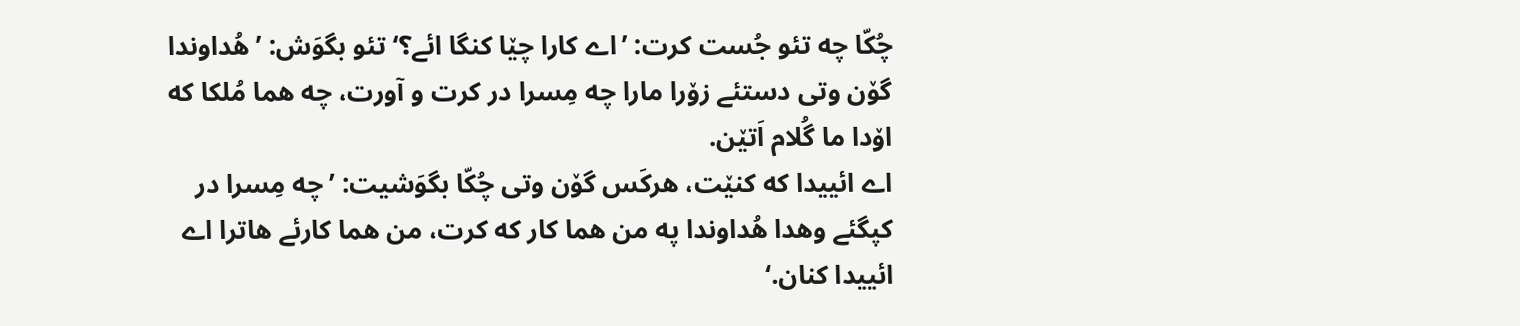چُکّا چه تئو جُست کرت: ’اے کارا چێا کنگا ائے؟‘ تئو بگوَش: ’هُداوندا گۆن وتی دستئے زۆرا مارا چه مِسرا در کرت و آورت، چه هما مُلکا که اۆدا ما گُلام اَتێن.
اے ائییدا که کنێت، هرکَس گۆن وتی چُکّا بگوَشیت: ’چه مِسرا در کپگئے وهدا هُداوندا په من هما کار که کرت، من هما کارئے هاترا اے ائییدا کنان.‘